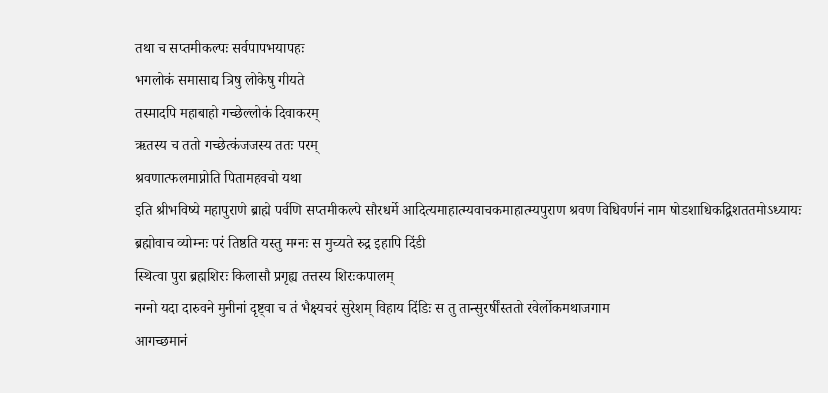तथा च सप्तमीकल्पः सर्वपापभयापहः
भगलोकं समासाद्य त्रिषु लोकेषु गीयते
तस्मादपि महाबाहो गच्छेल्लोकं दिवाकरम्
ऋतस्य च ततो गच्छेत्कंजजस्य ततः परम्
श्रवणात्फलमाप्नोति पितामहवचो यथा
इति श्रीभविष्ये महापुराणे ब्राह्मे पर्वणि सप्तमीकल्पे सौरधर्मे आदित्यमाहात्म्यवाचकमाहात्म्यपुराण श्रवण विधिवर्णनं नाम षोडशाधिकद्विशततमोऽध्यायः
ब्रह्मोवाच व्योम्नः परं तिष्ठति यस्तु मग्नः स मुच्यते रुद्र इहापि दिंडी
स्थित्वा पुरा ब्रह्मशिरः किलासौ प्रगृह्य तत्तस्य शिरःकपालम्
नग्नो यदा दारुवने मुनीनां दृष्ट्वा च तं भैक्ष्यचरं सुरेशम् विहाय दिंडिः स तु तान्सुरर्षींस्ततो रवेर्लोकमथाजगाम
आगच्छमानं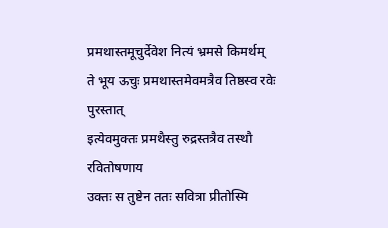प्रमथास्तमूचुर्देवेश नित्यं भ्रमसे किमर्थम्
ते भूय ऊचुः प्रमथास्तमेवमत्रैव तिष्ठस्व रवेः पुरस्तात्
इत्येवमुक्तः प्रमथैस्तु रुद्रस्तत्रैव तस्थौ रवितोषणाय
उक्तः स तुष्टेन ततः सवित्रा प्रीतोस्मि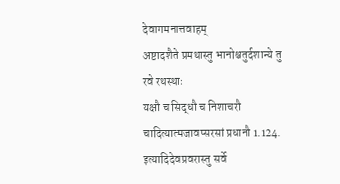देवागमनात्तवाहम्
अष्टादशैते प्रमथास्तु भानोश्चतुर्दशान्ये तु रवे रथस्थाः
यक्षौ च सिद्धौ च निशाचरौ चादित्यात्मजावप्सरसां प्रधानौ 1.124.
इत्यादिदेवप्रवरास्तु सर्वे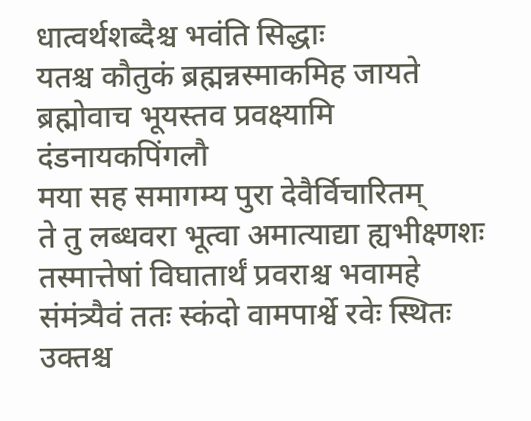धात्वर्थशब्दैश्च भवंति सिद्धाः
यतश्च कौतुकं ब्रह्मन्नस्माकमिह जायते
ब्रह्मोवाच भूयस्तव प्रवक्ष्यामि दंडनायकपिंगलौ
मया सह समागम्य पुरा देवैर्विचारितम्
ते तु लब्धवरा भूत्वा अमात्याद्या ह्यभीक्ष्णशः
तस्मात्तेषां विघातार्थं प्रवराश्च भवामहे
संमंत्र्यैवं ततः स्कंदो वामपार्श्वे रवेः स्थितः
उक्तश्च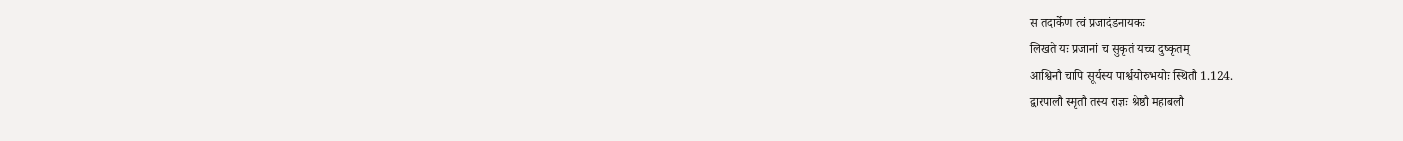स तदार्केण त्वं प्रजादंडनायकः
लिखते यः प्रजानां च सुकृतं यच्च दुष्कृतम्
आश्विनौ चापि सूर्यस्य पार्श्वयोरुभयोः स्थितौ 1.124.
द्वारपालौ स्मृतौ तस्य राज्ञः श्रेष्ठौ महाबलौ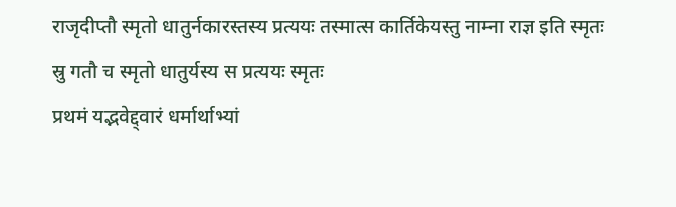राजृदीप्तौ स्मृतो धातुर्नकारस्तस्य प्रत्ययः तस्मात्स कार्तिकेयस्तु नाम्ना राज्ञ इति स्मृतः
स्रु गतौ च स्मृतो धातुर्यस्य स प्रत्ययः स्मृतः
प्रथमं यद्भवेद्द्वारं धर्मार्थाभ्यां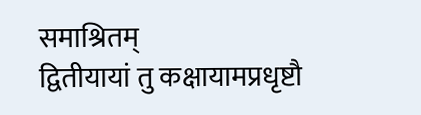समाश्रितम्
द्वितीयायां तु कक्षायामप्रधृष्टौ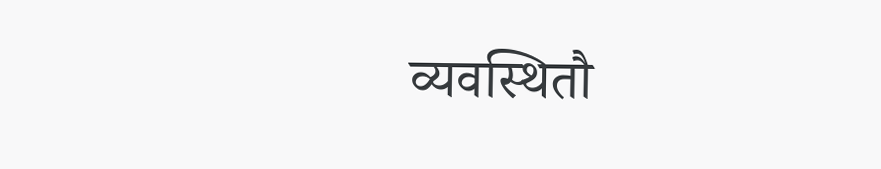व्यवस्थितौ